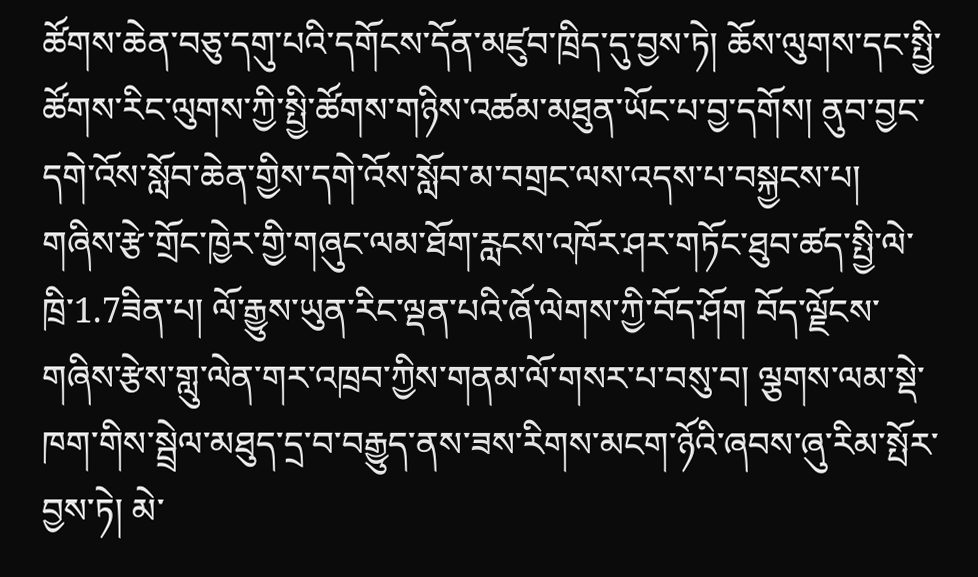ཚོགས་ཆེན་བཅུ་དགུ་པའི་དགོངས་དོན་མཛུབ་ཁྲིད་དུ་བྱས་ཏེ། ཆོས་ལུགས་དང་སྤྱི་ཚོགས་རིང་ལུགས་ཀྱི་སྤྱི་ཚོགས་གཉིས་འཚམ་མཐུན་ཡོང་པ་བྱ་དགོས། ནུབ་བྱང་དགེ་འོས་སློབ་ཆེན་གྱིས་དགེ་འོས་སློབ་མ་བགྲང་ལས་འདས་པ་བསྐྱངས་པ། གཞིས་རྩེ་གྲོང་ཁྱེར་གྱི་གཞུང་ལམ་ཐོག་རླངས་འཁོར་ཤར་གཏོང་ཐུབ་ཚད་སྤྱི་ལེ་ཁྲི་1.7ཟིན་པ། ལོ་རྒྱུས་ཡུན་རིང་ལྡན་པའི་ཞོ་ལེགས་ཀྱི་བོད་ཤོག བོད་ལྗོངས་གཞིས་རྩེས་གླུ་ལེན་གར་འཁྲབ་ཀྱིས་གནམ་ལོ་གསར་པ་བསུ་བ། ལྕགས་ལམ་སྡེ་ཁག་གིས་སྦྲེལ་མཐུད་དྲ་བ་བརྒྱུད་ནས་ཟས་རིགས་མངག་ཉོའི་ཞབས་ཞུ་རིམ་སྤོར་བྱས་ཏེ། མེ་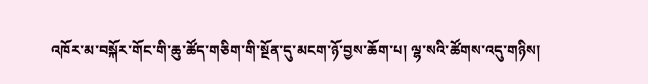འཁོར་མ་བསྐོར་གོང་གི་ཆུ་ཚོད་གཅིག་གི་སྔོན་དུ་མངག་ཉོ་བྱས་ཆོག་པ། ལྷ་སའི་ཚོགས་འདུ་གཉིས།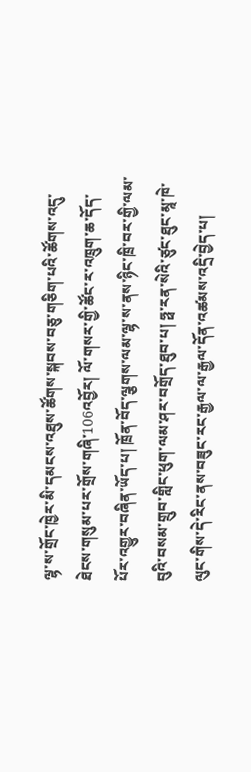ལྷ་ས་གྲོང་ཁྱེར་མི་དམངས་འཐུས་ཚོགས་སྐབས་བཅུ་གཅིག་པའི་ཚོགས་འདུ་ཐེངས་གསུམ་པར་གྲོས་གཞི་106འབྱོར། ལོ་གསར་གྱི་ཚོང་ར་འཁྲུག་ཆ་དོད་པོར་འགྱུར་བཞིན་ཡོད་པ། ཁྲོན་བོད་ལྕགས་ལམ་ལྷ་ས་ནས་ཉིང་ཁྲི་བར་གྱི་ལམ་བུའི་བསམ་གྲུབ་གླིང་ཕུག་ལམ་ཤར་བགྲོད་ཐུབ་པ། ཧྥ་རན་སེའི་ཙུང་ཐུང་མཱ་ཁེ་ལུང་གིས་དེ་རིང་ནས་བཟུང་རང་རྒྱལ་ལ་རྒྱལ་དོན་འཚམས་འདྲི་བྱེད་པ།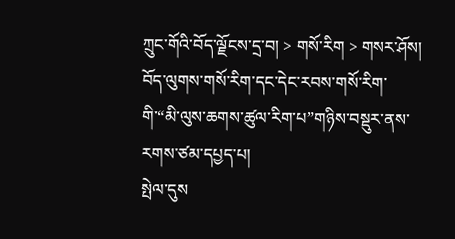ཀྲུང་གོའི་བོད་ལྗོངས་དྲ་བ། > གསོ་རིག > གསར་ཤོས།
བོད་ལུགས་གསོ་རིག་དང་དེང་རབས་གསོ་རིག་གི་“མི་ལུས་ཆགས་ཚུལ་རིག་པ”གཉིས་བསྡུར་ནས་རགས་ཙམ་དཔྱད་པ།
སྤེལ་དུས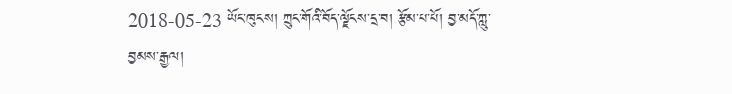2018-05-23 ཡོང་ཁུངས། ཀྲུང་གོའི་བོད་ལྗོངས་དྲ་བ། རྩོམ་པ་པོ། བྱ་མདོ་ཀླུ་བྱམས་རྒྱལ།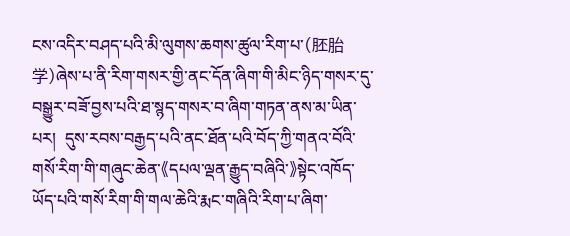ངས་འདིར་བཤད་པའི་མི་ལུགས་ཆགས་ཚུལ་རིག་པ་(胚胎学)ཞེས་པ་ནི་རིག་གསར་གྱི་ནང་དོན་ཞིག་གི་མིང་ཉིད་གསར་དུ་བསྒྱུར་བཟོ་བྱས་པའི་ཐ་སྙད་གསར་བ་ཞིག་གཏན་ནས་མ་ཡིན་པར།  དུས་རབས་བརྒྱད་པའི་ནང་ཐོན་པའི་བོད་ཀྱི་གནའ་བོའི་གསོ་རིག་གི་གཞུང་ཆེན་《དཔལ་ལྡན་རྒྱུད་བཞིའི་》སྟེང་འཁོད་ཡོད་པའི་གསོ་རིག་གི་གལ་ཆེའི་རྨང་གཞིའི་རིག་པ་ཞིག་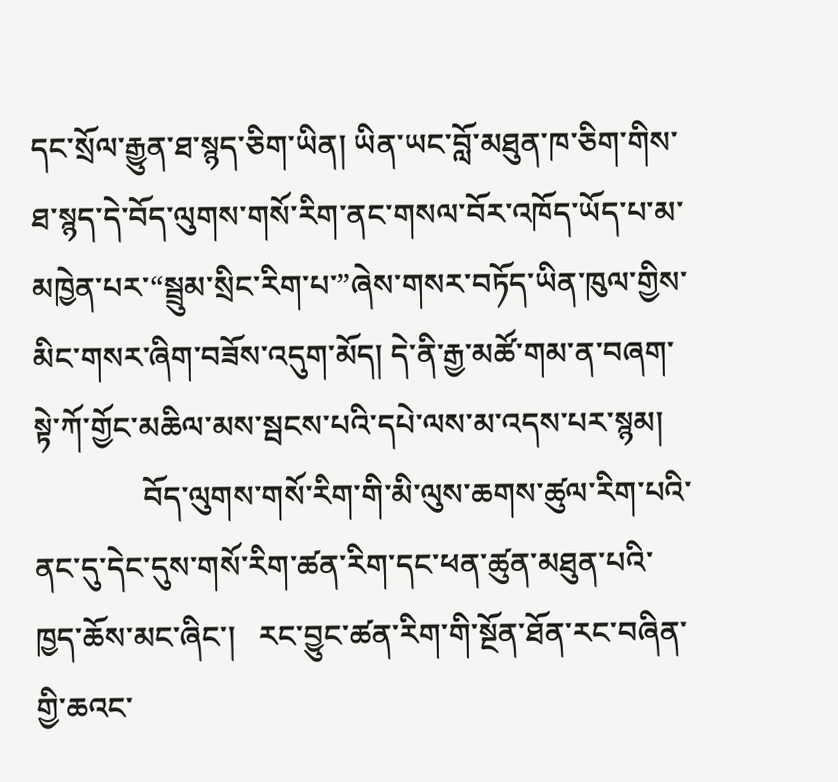དང་སྲོལ་རྒྱུན་ཐ་སྙད་ཅིག་ཡིན། ཡིན་ཡང་བློ་མཐུན་ཁ་ཅིག་གིས་ཐ་སྙད་དེ་བོད་ལུགས་གསོ་རིག་ནང་གསལ་བོར་འཁོད་ཡོད་པ་མ་མཁྱེན་པར་“སྦྲུམ་སྲིང་རིག་པ་”ཞེས་གསར་བཏོད་ཡིན་ཁུལ་གྱིས་མིང་གསར་ཞིག་བཟོས་འདུག་མོད། དེ་ནི་རྒྱ་མཚོ་གམ་ན་བཞག་སྟེ་ཀོ་གྱོང་མཆིལ་མས་སྦངས་པའི་དཔེ་ལས་མ་འདས་པར་སྙམ།
              བོད་ལུགས་གསོ་རིག་གི་མི་ལུས་ཆགས་ཚུལ་རིག་པའི་ནང་དུ་དེང་དུས་གསོ་རིག་ཚན་རིག་དང་ཕན་ཚུན་མཐུན་པའི་ཁྱད་ཆོས་མང་ཞིང་།   རང་བྱུང་ཚན་རིག་གི་སྔོན་ཐོན་རང་བཞིན་གྱི་ཆའང་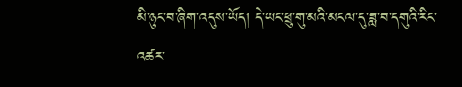མི་ཉུང་བ་ཞིག་འདུས་ཡོད། དེ་ཡང་ཕྲུ་གུ་མའི་མངལ་དུ་ཟླ་བ་དགུའི་རིང་འཚར་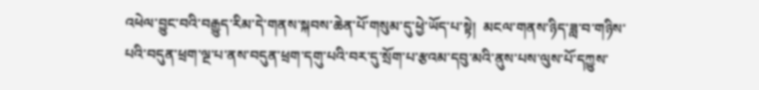འཕེལ་བྱུང་བའི་བརྒྱུད་རིམ་དེ་གནས་སྐབས་ཆེན་པོ་གསུམ་དུ་ཕྱེ་ཡོད་པ་སྟེ།  མངལ་གནས་ཉིད་ཟླ་བ་གཉིས་པའི་བདུན་ཕྲག་ལྔ་པ་ནས་བདུན་ཕྲག་དགུ་པའི་བར་དུ་སྲོག་པ་རྩའམ་དབུ་མའི་ནུས་པས་ལུས་པོ་དཀྱུས་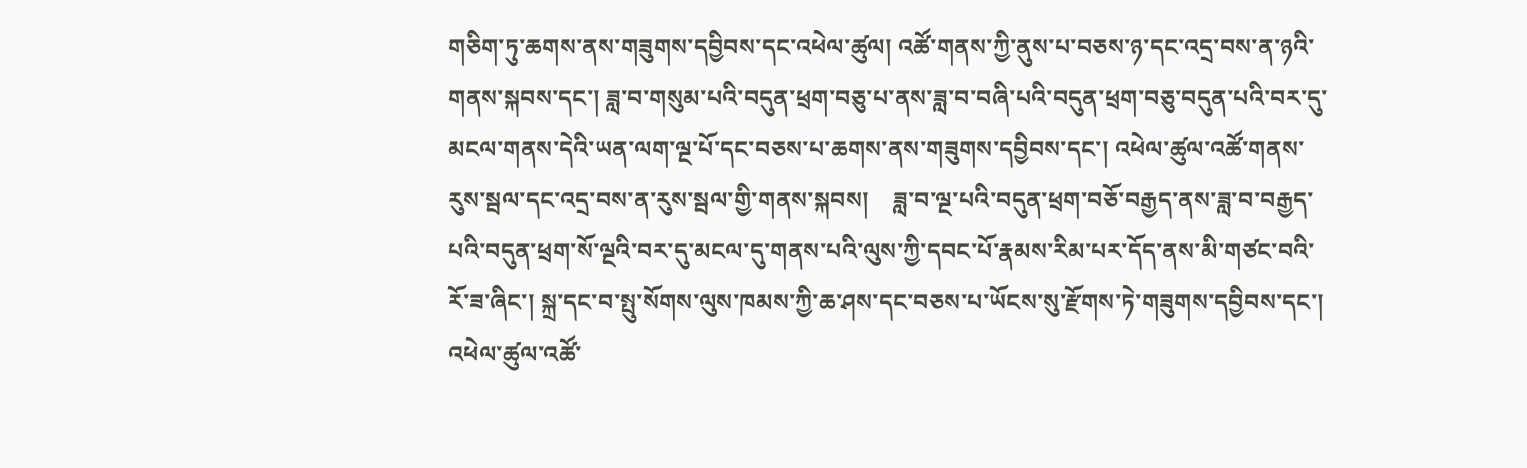གཅིག་ཏུ་ཆགས་ནས་གཟུགས་དབྱིབས་དང་འཕེལ་ཚུལ། འཚོ་གནས་ཀྱི་ནུས་པ་བཅས་ཉ་དང་འདྲ་བས་ན་ཉའི་གནས་སྐབས་དང་། ཟླ་བ་གསུམ་པའི་བདུན་ཕྲག་བཅུ་པ་ནས་ཟླ་བ་བཞི་པའི་བདུན་ཕྲག་བཅུ་བདུན་པའི་བར་དུ་མངལ་གནས་དེའི་ཡན་ལག་ལྔ་པོ་དང་བཅས་པ་ཆགས་ནས་གཟུགས་དབྱིབས་དང་། འཕེལ་ཚུལ་འཚོ་གནས་རུས་སྦལ་དང་འདྲ་བས་ན་རུས་སྦལ་གྱི་གནས་སྐབས།    ཟླ་བ་ལྔ་པའི་བདུན་ཕྲག་བཅོ་བརྒྱད་ནས་ཟླ་བ་བརྒྱད་པའི་བདུན་ཕྲག་སོ་ལྔའི་བར་དུ་མངལ་དུ་གནས་པའི་ལུས་ཀྱི་དབང་པོ་རྣམས་རིམ་པར་དོད་ནས་མི་གཙང་བའི་རོ་ཟ་ཞིང་། སྐྲ་དང་བ་སྤུ་སོགས་ལུས་ཁམས་ཀྱི་ཆ་ཤས་དང་བཅས་པ་ཡོངས་སུ་རྫོགས་ཏེ་གཟུགས་དབྱིབས་དང་། འཕེལ་ཚུལ་འཚོ་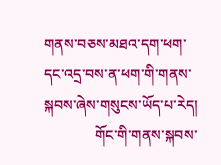གནས་བཅས་མཐའ་དག་ཕག་དང་འདྲ་བས་ན་ཕག་གི་གནས་སྐབས་ཞེས་གསུངས་ཡོད་པ་རེད།
              གོང་གི་གནས་སྐབས་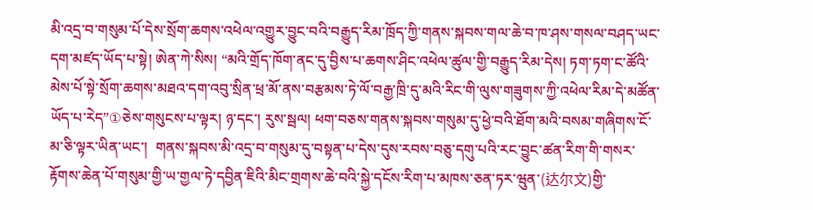མི་འདྲ་བ་གསུམ་པོ་དེས་སྲོག་ཆགས་འཕེལ་འགྱུར་བྱུང་བའི་བརྒྱུད་རིམ་ཁྲོད་ཀྱི་གནས་སྐབས་གལ་ཆེ་བ་ཁ་ཤས་གསལ་བཤད་ཡང་དག་མཛད་ཡོད་པ་སྟེ། ཨེན་ཀེ་སིས། “མའི་གྲོད་ཁོག་ནང་དུ་བྱིས་པ་ཆགས་ཤིང་འཕེལ་ཚུལ་གྱི་བརྒྱུད་རིམ་དེས། ཏག་ཏག་ང་ཚོའི་མེས་པོ་སྟེ་སྲོག་ཆགས་མཐའ་དག་འབུ་སྲིན་ཕྲ་མོ་ནས་བརྩམས་ཏེ་ལོ་བརྒྱ་ཁྲི་དུ་མའི་རིང་གི་ལུས་གཟུགས་ཀྱི་འཕེལ་རིམ་དེ་མཚོན་ཡོད་པ་རེད”①ཅེས་གསུངས་པ་ལྟར། ཉ་དང་། རུས་སྦལ། ཕག་བཅས་གནས་སྐབས་གསུམ་དུ་ཕྱེ་བའི་ཐོག་མའི་བསམ་གཞིགས་ངོ་མ་ཅི་ལྟར་ཡིན་ཡང་།  གནས་སྐབས་མི་འདྲ་བ་གསུམ་དུ་བསྟན་པ་དེས་དུས་རབས་བཅུ་དགུ་པའི་རང་བྱུང་ཚན་རིག་གི་གསར་རྟོགས་ཆེན་པོ་གསུམ་གྱི་ཡ་གྱལ་ཏེ་དབྱིན་ཇིའི་མིང་གྲགས་ཆེ་བའི་སྐྱེ་དངོས་རིག་པ་མཁས་ཅན་ཏར་ཝུན་(达尔文)གྱི་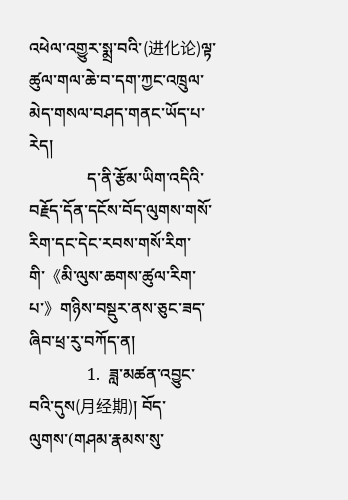འཕེལ་འགྱུར་སྨྲ་བའི་(进化论)ལྟ་ཚུལ་གལ་ཆེ་བ་དག་ཀྱང་འཁྲུལ་མེད་གསལ་བཤད་གནང་ཡོད་པ་རེད།
              ད་ནི་རྩོམ་ཡིག་འདིའི་བརྗོད་དོན་དངོས་བོད་ལུགས་གསོ་རིག་དང་དེང་རབས་གསོ་རིག་གི་《མི་ལུས་ཆགས་ཚུལ་རིག་པ་》གཉིས་བསྡུར་ནས་ཅུང་ཟད་ཞིབ་ཕྲ་རུ་བཀོད་ན།
              1.  ཟླ་མཚན་འབྱུང་བའི་དུས(月经期)། བོད་ལུགས་(གཤམ་རྣམས་སུ་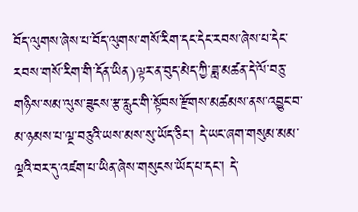བོད་ལུགས་ཞེས་པ་བོད་ལུགས་གསོ་རིག་དང་དེང་རབས་ཞེས་པ་དེང་རབས་གསོ་རིག་གི་དོན་ཡིན)ལྟར་ན་བུད་མེད་ཀྱི་ཟླ་མཚན་དེ་ལོ་བཅུ་གཉིས་སམ་ལུས་ཟུངས་རྩ་རླུང་གི་སྟོབས་རྫོགས་མཚམས་ནས་འབྱུང་བ་མ་ཉམས་པ་ལྔ་བཅུའི་ཡས་མས་སུ་ཡོད་ཅིང་། དེ་ཡང་ཞག་གསུམ་མམ་ལྔའི་བར་དུ་འཛག་པ་ཡིན་ཞེས་གསུངས་ཡོད་པ་དང་། དེ་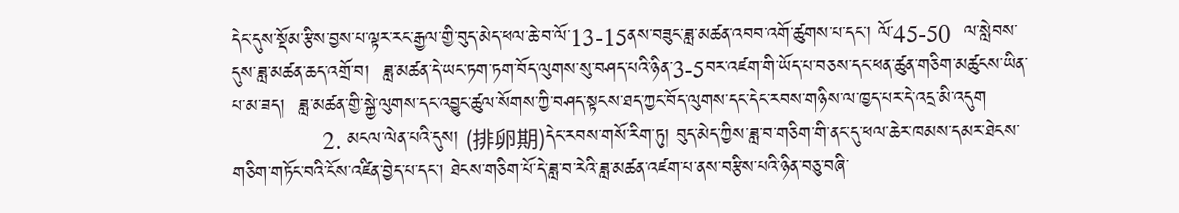དེང་དུས་སྡོམ་རྩིས་བྱས་པ་ལྟར་རང་རྒྱལ་གྱི་བུད་མེད་ཕལ་ཆེ་བ་ལོ་13-15ནས་བཟུང་ཟླ་མཚན་འབབ་འགོ་ཚུགས་པ་དང་། ལོ་45-50  ལ་སླེབས་དུས་ཟླ་མཚན་ཆད་འགྲོ་བ།  ཟླ་མཚན་དེ་ཡང་ཏག་ཏག་བོད་ལུགས་སུ་བཤད་པའི་ཉིན་3-5བར་འཛག་གི་ཡོད་པ་བཅས་དང་ཕན་ཚུན་གཅིག་མཚུངས་ཡིན་པ་མ་ཟད།  ཟླ་མཚན་གྱི་སྐྱེ་ལུགས་དང་འབྱུང་ཚུལ་སོགས་ཀྱི་བཤད་སྟངས་ཐད་ཀྱང་བོད་ལུགས་དང་དེང་རབས་གཉིས་ལ་ཁྱད་པར་དེ་འདྲ་མི་འདུག
              2. མངལ་ལེན་པའི་དུས། (排卵期)དེང་རབས་གསོ་རིག་ཏུ། བུད་མེད་ཀྱིས་ཟླ་བ་གཅིག་གི་ནང་དུ་ཕལ་ཆེར་ཁམས་དམར་ཐེངས་གཅིག་གཏོང་བའི་ངོས་འཛིན་བྱེད་པ་དང་། ཐེངས་གཅིག་པོ་དེ་ཟླ་བ་རེའི་ཟླ་མཚན་འཛག་པ་ནས་བརྩིས་པའི་ཉིན་བཅུ་བཞི་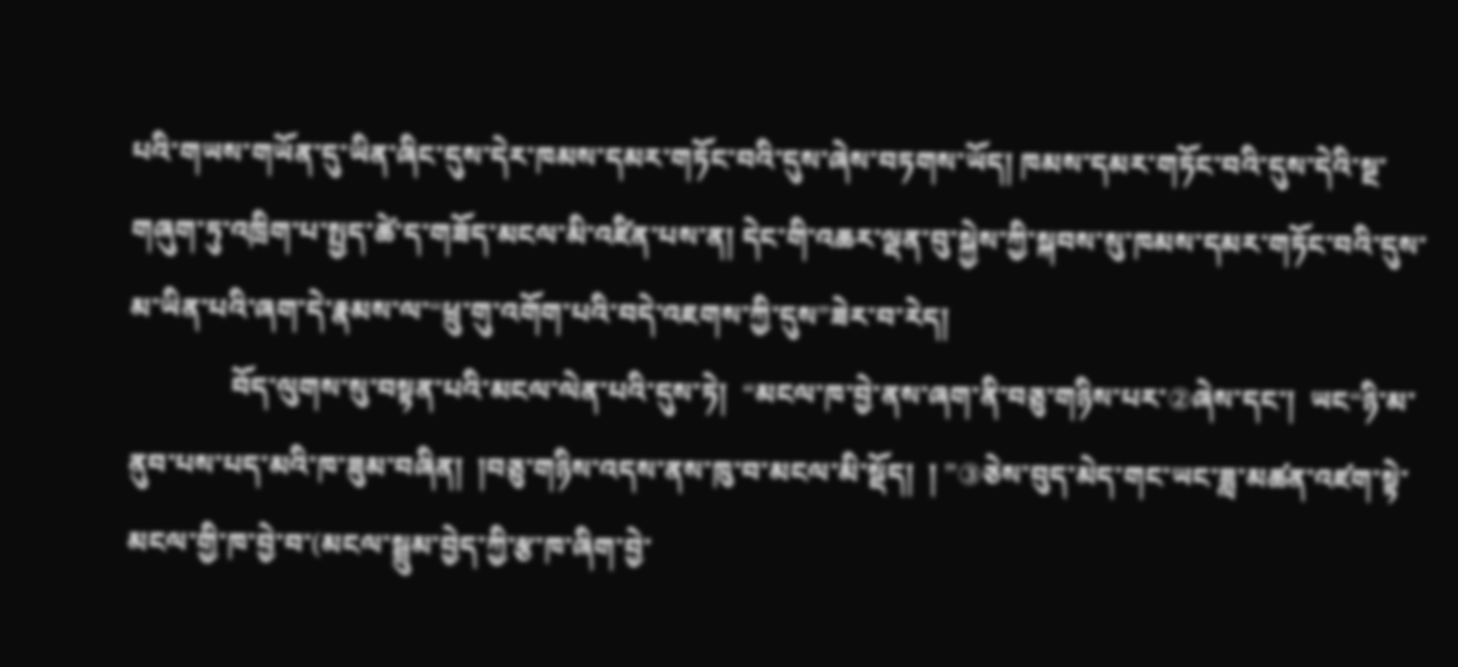པའི་གཡས་གཡོན་དུ་ཡིན་ཞིང་དུས་དེར་ཁམས་དམར་གཏོང་བའི་དུས་ཞེས་བཏགས་ཡོད། ཁམས་དམར་གཏོང་བའི་དུས་དེའི་སྔ་གཞུག་ཏུ་འཁྲིག་པ་སྤྱད་ཚེ་ད་གཟོད་མངལ་མི་འཛིན་པས་ན། དེང་གི་འཆར་ལྡན་བུ་སྐྱེས་ཀྱི་སྐབས་སུ་ཁམས་དམར་གཏོང་བའི་དུས་མ་ཡིན་པའི་ཞག་དེ་རྣམས་ལ་“ཕྲུ་གུ་འགོག་པའི་བདེ་འཇགས་ཀྱི་དུས”ཟེར་བ་རེད།
              བོད་ལུགས་སུ་བསྟན་པའི་མངལ་ལེན་པའི་དུས་ཏེ།  “མངལ་ཁ་བྱེ་ནས་ཞག་ནི་བཅུ་གཉིས་པར་②ཞེས་དང་།  ཡང“ཉི་མ་ནུབ་པས་པད་མའི་ཁ་ཟུམ་བཞིན།  །བཅུ་གཉིས་འདས་ནས་ཁུ་བ་མངལ་མི་སྡོད།  ། ”③ཅེས་བུད་མེད་གང་ཡང་ཟླ་མཚན་འཛག་སྟེ་མངལ་གྱི་ཁ་བྱེ་བ་(མངལ་སྦྲུམ་བྱེད་ཀྱི་རྩ་ཁ་ཞིག་བྱེ་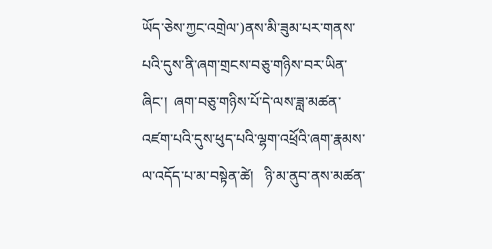ཡོད་ཅེས་ཀྱང་འགྲེལ་)ནས་མི་ཟུམ་པར་གནས་པའི་དུས་ནི་ཞག་གྲངས་བཅུ་གཉིས་བར་ཡིན་ཞིང་།  ཞག་བཅུ་གཉིས་པོ་དེ་ལས་ཟླ་མཚན་འཛག་པའི་དུས་ཕུད་པའི་ལྷག་འཕྲོའི་ཞག་རྣམས་ལ་འདོད་པ་མ་བསྟེན་ཚེ།   ཉི་མ་ནུབ་ནས་མཚན་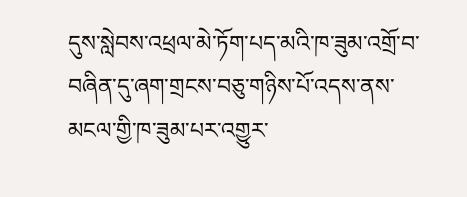དུས་སླེབས་འཕྲལ་མེ་ཏོག་པད་མའི་ཁ་ཟུམ་འགྲོ་བ་བཞིན་དུ་ཞག་གྲངས་བཅུ་གཉིས་པོ་འདས་ནས་མངལ་གྱི་ཁ་ཟུམ་པར་འགྱུར་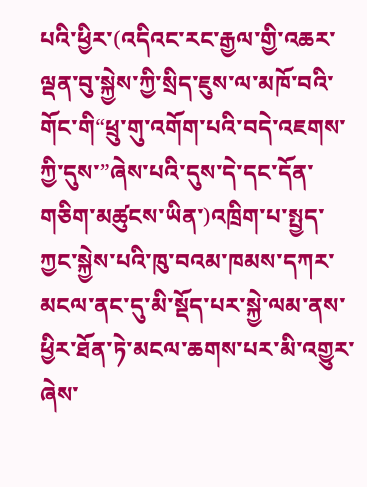པའི་ཕྱིར་(འདིའང་རང་རྒྱལ་གྱི་འཆར་ལྡན་བུ་སྐྱེས་ཀྱི་སྲིད་ཇུས་ལ་མཁོ་བའི་གོང་གི“ཕྲུ་གུ་འགོག་པའི་བདེ་འཇགས་ཀྱི་དུས་”ཞེས་པའི་དུས་དེ་དང་དོན་གཅིག་མཚུངས་ཡིན་)འཁྲིག་པ་སྤྱད་ཀྱང་སྐྱེས་པའི་ཁུ་བའམ་ཁམས་དཀར་མངལ་ནང་དུ་མི་སྡོད་པར་སྐྱེ་ལམ་ནས་ཕྱིར་ཐོན་ཏེ་མངལ་ཆགས་པར་མི་འགྱུར་ཞེས་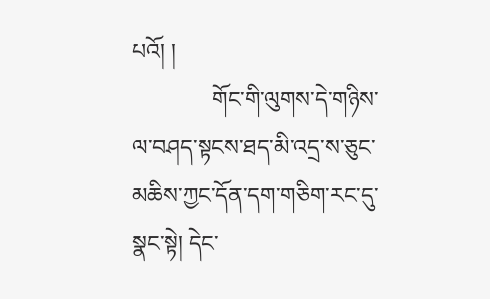པའོ། །
              གོང་གི་ལུགས་དེ་གཉིས་ལ་བཤད་སྟངས་ཐད་མི་འདྲ་ས་ཅུང་མཆིས་ཀྱང་དོན་དག་གཅིག་རང་དུ་སྣང་སྟེ། དེང་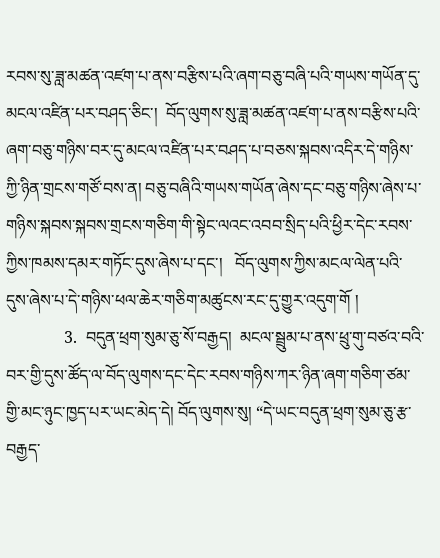རབས་སུ་ཟླ་མཚན་འཛག་པ་ནས་བརྩིས་པའི་ཞག་བཅུ་བཞི་པའི་གཡས་གཡོན་དུ་མངལ་འཛིན་པར་བཤད་ཅིང་།  བོད་ལུགས་སུ་ཟླ་མཚན་འཛག་པ་ནས་བརྩིས་པའི་ཞག་བཅུ་གཉིས་བར་དུ་མངལ་འཛིན་པར་བཤད་པ་བཅས་སྐབས་འདིར་དེ་གཉིས་ཀྱི་ཉིན་གྲངས་གཙོ་བས་ན། བཅུ་བཞིའི་གཡས་གཡོན་ཞེས་དང་བཅུ་གཉིས་ཞེས་པ་གཉིས་སྐབས་སྐབས་གྲངས་གཅིག་གི་སྟེང་ལའང་འབབ་སྲིད་པའི་ཕྱིར་དེང་རབས་ཀྱིས་ཁམས་དམར་གཏོང་དུས་ཞེས་པ་དང་།   བོད་ལུགས་ཀྱིས་མངལ་ལེན་པའི་དུས་ཞེས་པ་དེ་གཉིས་ཕལ་ཆེར་གཅིག་མཚུངས་རང་དུ་གྱུར་འདུག་གོ །
              3.  བདུན་ཕྲག་སུམ་ཅུ་སོ་བརྒྱད།  མངལ་སྦྲུམ་པ་ནས་ཕྲུ་གུ་བཙའ་བའི་བར་གྱི་དུས་ཚོད་ལ་བོད་ལུགས་དང་དེང་རབས་གཉིས་ཀར་ཉིན་ཞག་གཅིག་ཙམ་གྱི་མང་ཉུང་ཁྱད་པར་ཡང་མེད་དེ། བོད་ལུགས་སུ། “དེ་ཡང་བདུན་ཕྲག་སུམ་ཅུ་རྩ་བརྒྱད་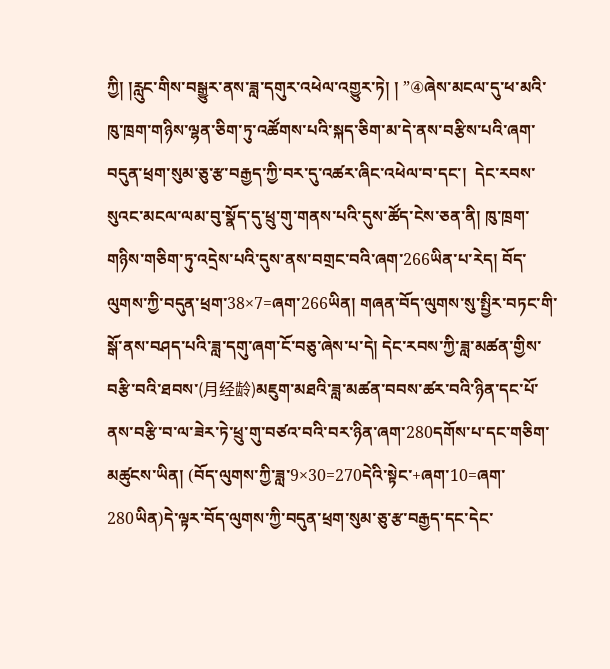ཀྱི། །རླུང་གིས་བསྒྱུར་ནས་ཟླ་དགུར་འཕེལ་འགྱུར་ཏེ། ། ”④ཞེས་མངལ་དུ་ཕ་མའི་ཁུ་ཁྲག་གཉིས་ལྷན་ཅིག་ཏུ་འཚོགས་པའི་སྐད་ཅིག་མ་དེ་ནས་བརྩིས་པའི་ཞག་བདུན་ཕྲག་སུམ་ཅུ་རྩ་བརྒྱད་ཀྱི་བར་དུ་འཚར་ཞིང་འཕེལ་བ་དང་།  དེང་རབས་སུའང་མངལ་ལམ་བུ་སྣོད་དུ་ཕྲུ་གུ་གནས་པའི་དུས་ཚོད་ངེས་ཅན་ནི། ཁུ་ཁྲག་གཉིས་གཅིག་ཏུ་འདྲེས་པའི་དུས་ནས་བགྲང་བའི་ཞག་266ཡིན་པ་རེད། བོད་ལུགས་ཀྱི་བདུན་ཕྲག་38×7=ཞག་266ཡིན། གཞན་བོད་ལུགས་སུ་སྤྱིར་བཏང་གི་སྒོ་ནས་བཤད་པའི་ཟླ་དགུ་ཞག་ངོ་བཅུ་ཞེས་པ་དེ། དེང་རབས་ཀྱི་ཟླ་མཚན་གྱིས་བརྩི་བའི་ཐབས་(月经龄)མཇུག་མཐའི་ཟླ་མཚན་བབས་ཚར་བའི་ཉིན་དང་པོ་ནས་བརྩི་བ་ལ་ཟེར་ཏེ་ཕྲུ་གུ་བཙའ་བའི་བར་ཉིན་ཞག་280དགོས་པ་དང་གཅིག་མཚུངས་ཡིན། (བོད་ལུགས་ཀྱི་ཟླ་9×30=270དེའི་སྟེང་+ཞག་10=ཞག་280ཡིན)དེ་ལྟར་བོད་ལུགས་ཀྱི་བདུན་ཕྲག་སུམ་ཅུ་རྩ་བརྒྱད་དང་དེང་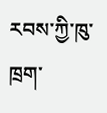རབས་ཀྱི་ཁུ་ཁྲག་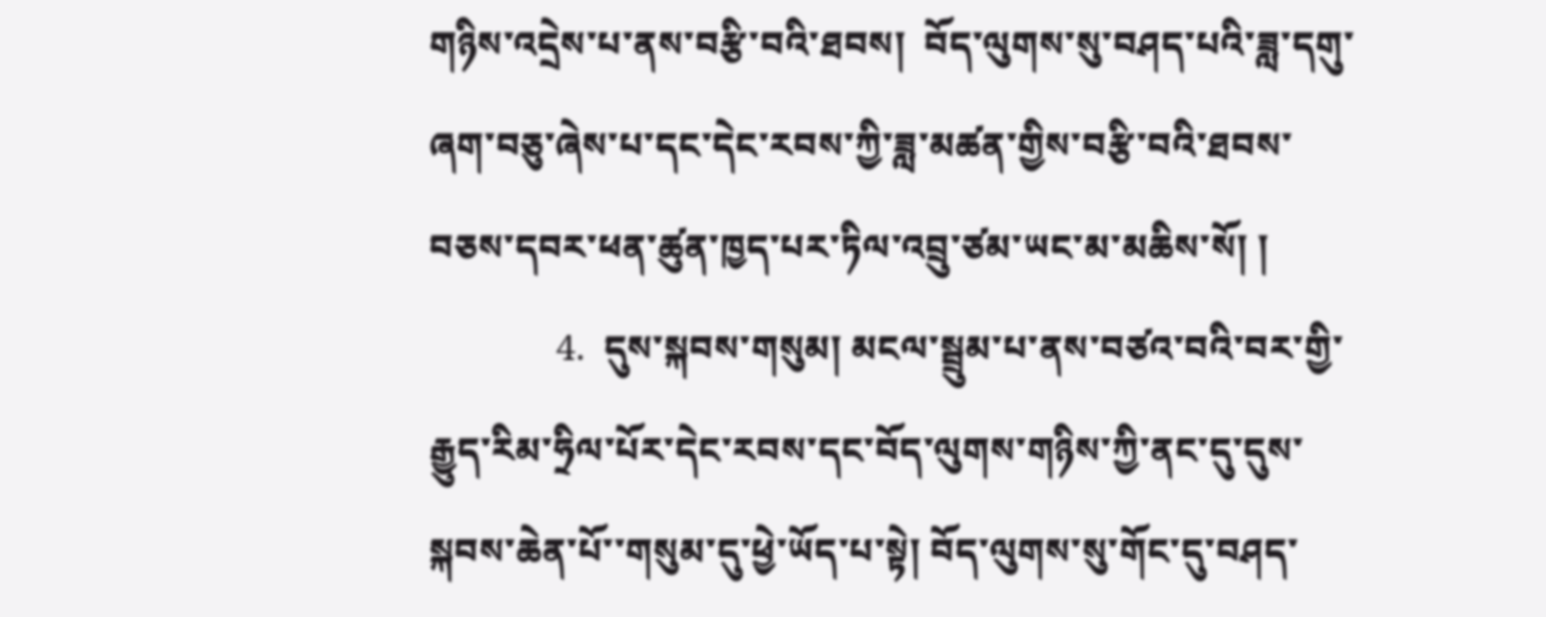གཉིས་འདྲེས་པ་ནས་བརྩི་བའི་ཐབས།  བོད་ལུགས་སུ་བཤད་པའི་ཟླ་དགུ་ཞག་བཅུ་ཞེས་པ་དང་དེང་རབས་ཀྱི་ཟླ་མཚན་གྱིས་བརྩི་བའི་ཐབས་བཅས་དབར་ཕན་ཚུན་ཁྱད་པར་ཏིལ་འབྲུ་ཙམ་ཡང་མ་མཆིས་སོ། །
              4.  དུས་སྐབས་གསུམ། མངལ་སྦྲུམ་པ་ནས་བཙའ་བའི་བར་གྱི་རྒྱུད་རིམ་ཧྲིལ་པོར་དེང་རབས་དང་བོད་ལུགས་གཉིས་ཀྱི་ནང་དུ་དུས་སྐབས་ཆེན་པོ་་གསུམ་དུ་ཕྱེ་ཡོད་པ་སྟེ། བོད་ལུགས་སུ་གོང་དུ་བཤད་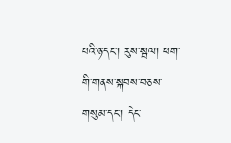པའི་ཉ་དང་། རུས་སྦལ། ཕག་གི་གནས་སྐབས་བཅས་གསུམ་དང་། དེང་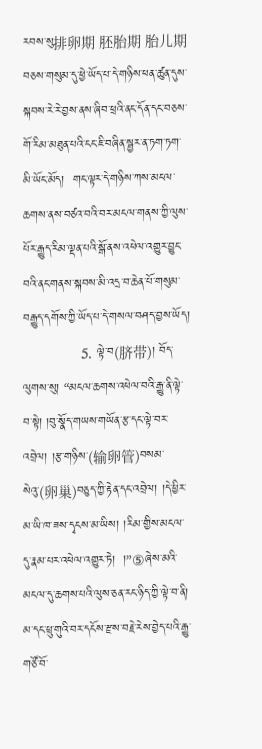རབས་སུ排卵期 胚胎期 胎儿期བཅས་གསུམ་དུ་ཕྱེ་ཡོད་པ་དེ་གཉིས་ཕན་ཚུན་དུས་སྐབས་རེ་རེ་བྱས་ནས་ཞིབ་ཕྲའི་ནང་དོན་དང་བཅས་གོ་རིམ་མཐུན་པའི་ངང་ཇི་བཞིན་སྦྱར་ན་ཏག་ཏག་མི་ཡོང་མོད།  གང་ལྟར་དེ་གཉིས་ཀས་མངལ་ཆགས་ནས་བཙའ་བའི་བར་མངལ་གནས་ཀྱི་ལུས་པོར་རྒྱུད་རིམ་ལྡན་པའི་སྒོ་ནས་འཕེལ་འགྱུར་བྱུང་བའི་ནང་གནས་སྐབས་མི་འདྲ་བ་ཆེན་པོ་གསུམ་བརྒྱུད་དགོས་ཀྱི་ཡོད་པ་དེ་གསལ་བཤད་བྱས་ཡོད།
              5. ལྟེ་བ(脐带)། བོད་ལུགས་སུ། “མངལ་ཆགས་འཕེལ་བའི་རྒྱུ་ནི་ལྟེ་བ་སྟེ། །བུ་སྣོད་གཡས་གཡོན་རྩ་དང་ལྟེ་བར་འབྲེལ། །རྩ་གཉིས་(输卵管)བསམ་སེའུ་(卵巢)བཅུད་ཀྱི་རྟེན་དང་འབྲེལ། །དེ་ཕྱིར་མ་ཡི་ཁ་ཟས་དྭངས་མ་ཡིས། །རིམ་གྱིས་མངལ་དུ་རྣམ་པར་འཕེལ་འགྱུར་ཏེ།  །”⑤ཞེས་མའི་མངལ་དུ་ཆགས་པའི་ལུས་ཅན་རང་ཉིད་ཀྱི་ལྟེ་བ་ནི།  མ་དང་ཕྲུ་གུའི་བར་དངོས་རྫས་བརྗེ་རེས་བྱེད་པའི་རྒྱུ་གཙོ་བོ་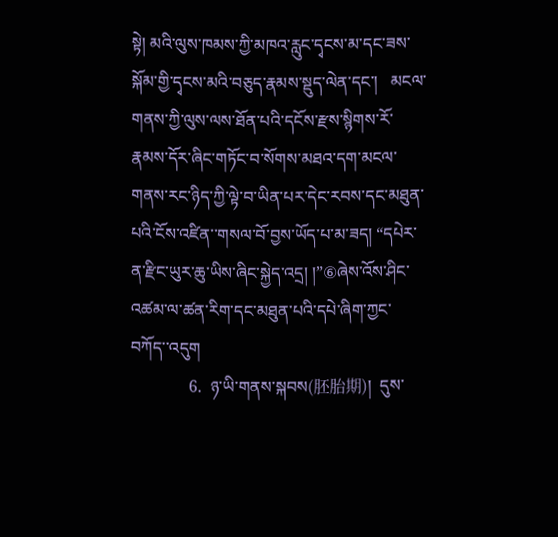སྟེ། མའི་ལུས་ཁམས་ཀྱི་མཁའ་རླུང་དྭངས་མ་དང་ཟས་སྐོམ་གྱི་དྭངས་མའི་བཅུད་རྣམས་སྡུད་ལེན་དང་།   མངལ་གནས་ཀྱི་ལུས་ལས་ཐོན་པའི་དངོས་རྫས་སྙིགས་རོ་རྣམས་དོར་ཞིང་གཏོང་བ་སོགས་མཐའ་དག་མངལ་གནས་རང་ཉིད་ཀྱི་ལྟེ་བ་ཡིན་པར་དེང་རབས་དང་མཐུན་པའི་ངོས་འཛིན་་གསལ་བོ་བྱས་ཡོད་པ་མ་ཟད། “དཔེར་ན་རྫིང་ཡུར་ཆུ་ཡིས་ཞིང་སྐྱེད་འདྲ། །”⑥ཞེས་འོས་ཤིང་འཚམ་ལ་ཚན་རིག་དང་མཐུན་པའི་དཔེ་ཞིག་ཀྱང་བཀོད་་འདུག
              6.  ཉ་ཡི་གནས་སྐབས(胚胎期)།  དུས་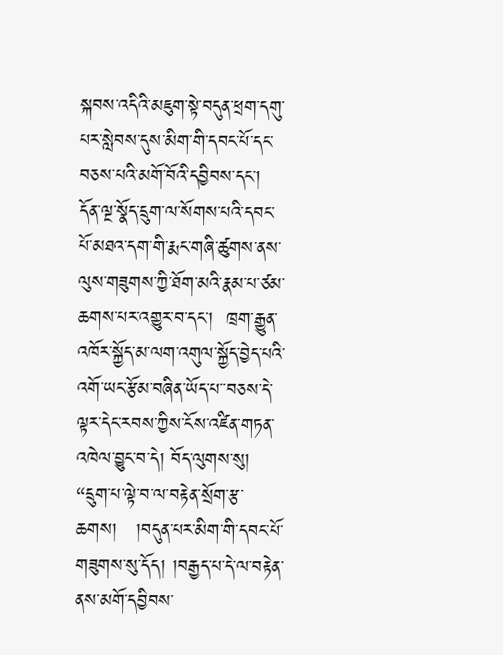སྐབས་འདིའི་མཇུག་སྟེ་བདུན་ཕྲག་དགུ་པར་སླེབས་དུས་མིག་གི་དབང་པོ་དང་བཅས་པའི་མགོ་བོའི་དབྱིབས་དང་། དོན་ལྔ་སྣོད་དྲུག་ལ་སོགས་པའི་དབང་པོ་མཐའ་དག་གི་རྨང་གཞི་ཚུགས་ནས་ལུས་གཟུགས་ཀྱི་ཐོག་མའི་རྣམ་པ་ཙམ་ཆགས་པར་འགྱུར་བ་དང་།  ཁྲག་རྒྱུན་འཁོར་སྐྱོད་མ་ལག་འགུལ་སྐྱོད་བྱེད་པའི་འགོ་ཡང་རྩོམ་བཞིན་ཡོད་པ་་བཅས་དེ་ལྟར་དེང་རབས་ཀྱིས་ངོས་འཛིན་གཏན་འཁེལ་བྱུང་བ་དེ། བོད་ལུགས་སུ། “དྲུག་པ་ལྟེ་བ་ལ་བརྟེན་སྲོག་རྩ་ཆགས།   །བདུན་པར་མིག་གི་དབང་པོ་གཟུགས་སུ་དོད། །བརྒྱད་པ་དེ་ལ་བརྟེན་ནས་མགོ་དབྱིབས་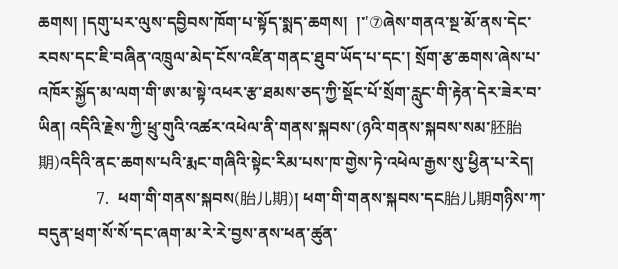ཆགས། །དགུ་པར་ལུས་དབྱིབས་ཁོག་པ་སྟོད་སྨད་ཆགས།  །་'⑦ཞེས་གནའ་སྔ་མོ་ནས་དེང་རབས་དང་ཇི་བཞིན་འཁྲུལ་མེད་ངོས་འཛིན་གནང་ཐུབ་ཡོད་པ་དང་། སྲོག་རྩ་ཆགས་ཞེས་པ་འཁོར་སྐྱོད་མ་ལག་གི་ཨ་མ་སྟེ་འཕར་རྩ་ཐམས་ཅད་ཀྱི་སྡོང་པོ་སྲོག་རླུང་གི་རྟེན་དེར་ཟེར་བ་ཡིན། འདིའི་རྗེས་ཀྱི་ཕྲུ་གུའི་འཚར་འཕེལ་ནི་གནས་སྐབས་(ཉའི་གནས་སྐབས་སམ་胚胎期)འདིའི་ནང་ཆགས་པའི་རྨང་གཞིའི་སྟེང་རིམ་པས་ཁ་གྱེས་ཏེ་འཕེལ་རྒྱས་སུ་ཕྱིན་པ་རེད།
              7.  ཕག་གི་གནས་སྐབས(胎儿期)། ཕག་གི་གནས་སྐབས་དང胎儿期གཉིས་ཀ་བདུན་ཕྲག་སོ་སོ་དང་ཞག་མ་རེ་རེ་བྱས་ནས་ཕན་ཚུན་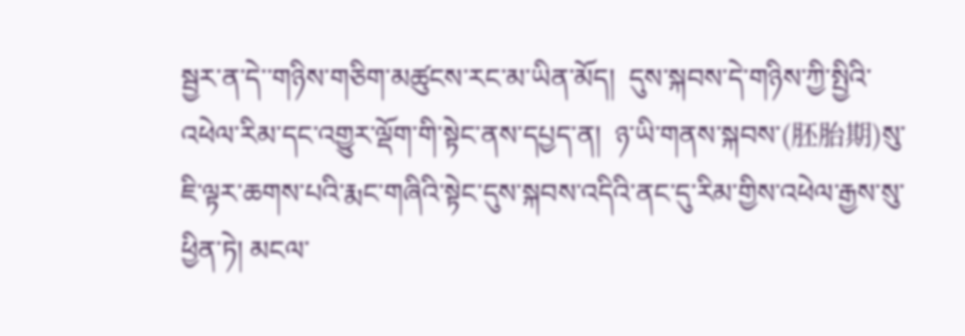སྦྱར་ན་དེ་་གཉིས་གཅིག་མཚུངས་རང་མ་ཡིན་མོད།  དུས་སྐབས་དེ་གཉིས་ཀྱི་སྤྱིའི་འཕེལ་རིམ་དང་འགྱུར་ལྡོག་གི་སྟེང་ནས་དཔྱད་ན།  ཉ་ཡི་གནས་སྐབས་(胚胎期)སུ་ཇི་ལྟར་ཆགས་པའི་རྨང་གཞིའི་སྟེང་དུས་སྐབས་འདིའི་ནང་དུ་རིམ་གྱིས་འཕེལ་རྒྱས་སུ་ཕྱིན་ཏེ། མངལ་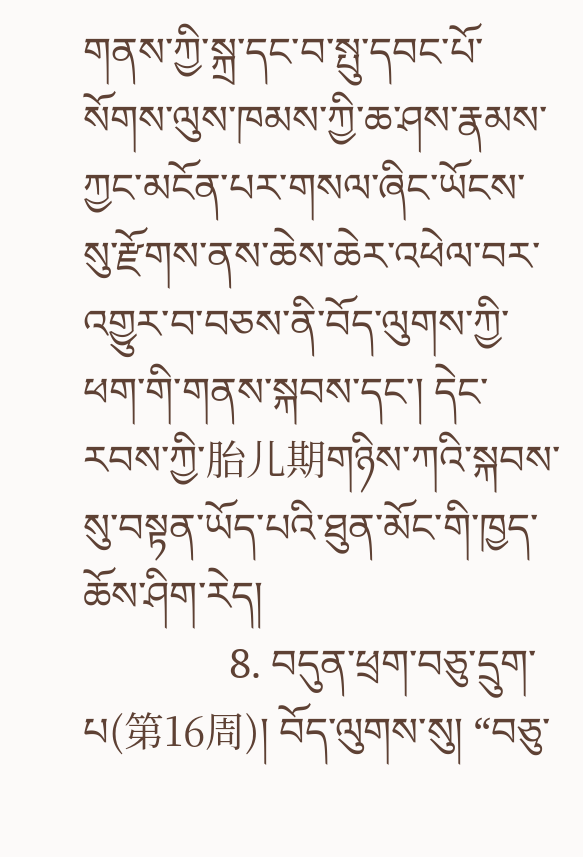གནས་ཀྱི་སྐྲ་དང་བ་སྤུ་དབང་པོ་སོགས་ལུས་ཁམས་ཀྱི་ཆ་ཤས་རྣམས་ཀྱང་མངོན་པར་གསལ་ཞིང་ཡོངས་སུ་རྫོགས་ནས་ཆེས་ཆེར་འཕེལ་བར་འགྱུར་བ་བཅས་ནི་བོད་ལུགས་ཀྱི་ཕག་གི་གནས་སྐབས་དང་། དེང་རབས་ཀྱི་胎儿期གཉིས་ཀའི་སྐབས་སུ་བསྟན་ཡོད་པའི་ཐུན་མོང་གི་ཁྱད་ཆོས་ཤིག་རེད།
              8. བདུན་ཕྲག་བཅུ་དྲུག་པ(第16周)། བོད་ལུགས་སུ། “བཅུ་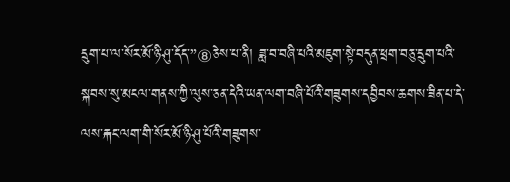དྲུག་པ་ལ་སོར་མོ་ཉི་ཤུ་དོད་”⑧ཅེས་པ་ནི། ཟླ་བ་བཞི་པའི་མཇུག་སྟེ་བདུན་ཕྲག་བཅུ་དྲུག་པའི་སྐབས་སུ་མངལ་གནས་ཀྱི་ལུས་ཅན་དེའི་ཡན་ལག་བཞི་པོའི་གཟུགས་དབྱིབས་ཆགས་ཟིན་པ་དེ་ལས་རྐང་ལག་གི་སོར་མོ་ཉི་ཤུ་པོའི་གཟུགས་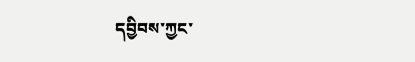དབྱིབས་ཀྱང་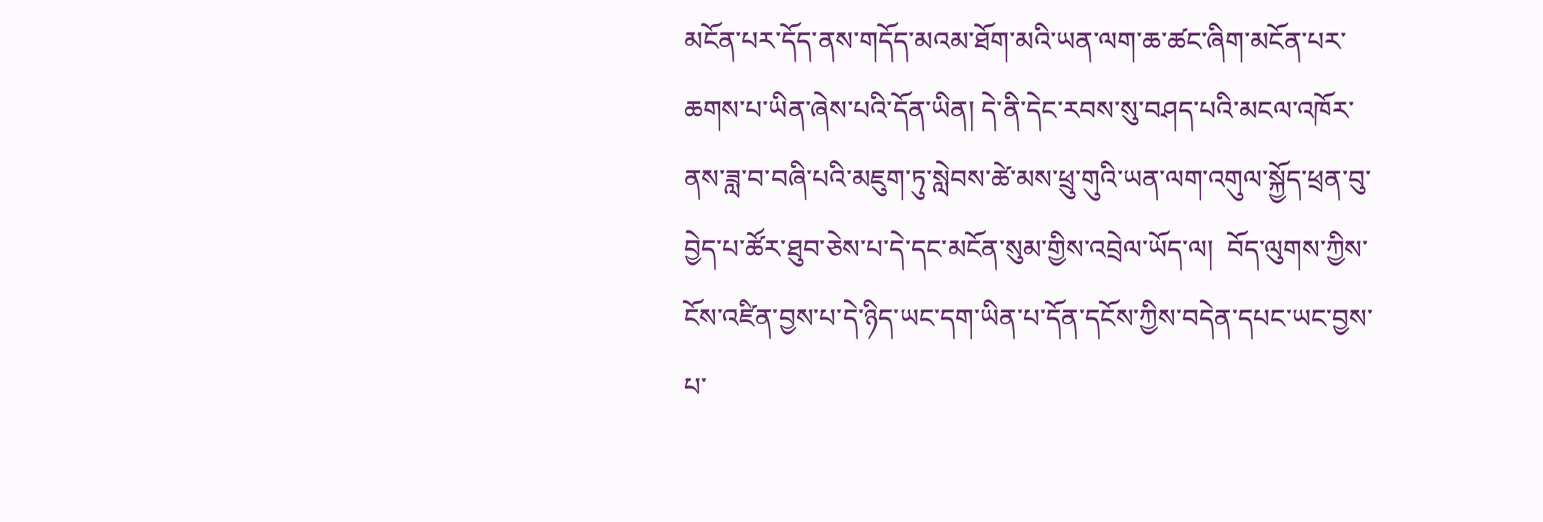མངོན་པར་དོད་ནས་གདོད་མའམ་ཐོག་མའི་ཡན་ལག་ཆ་ཚང་ཞིག་མངོན་པར་ཆགས་པ་ཡིན་ཞེས་པའི་དོན་ཡིན། དེ་ནི་དེང་རབས་སུ་བཤད་པའི་མངལ་འཁོར་ནས་ཟླ་བ་བཞི་པའི་མཇུག་ཏུ་སླེབས་ཚེ་མས་ཕྲུ་གུའི་ཡན་ལག་འགུལ་སྐྱོད་ཕྲན་བུ་བྱེད་པ་ཚོར་ཐུབ་ཅེས་པ་དེ་དང་མངོན་སུམ་གྱིས་འབྲེལ་ཡོད་ལ།  བོད་ལུགས་ཀྱིས་ངོས་འཛིན་བྱས་པ་དེ་ཉིད་ཡང་དག་ཡིན་པ་དོན་དངོས་ཀྱིས་བདེན་དཔང་ཡང་བྱས་པ་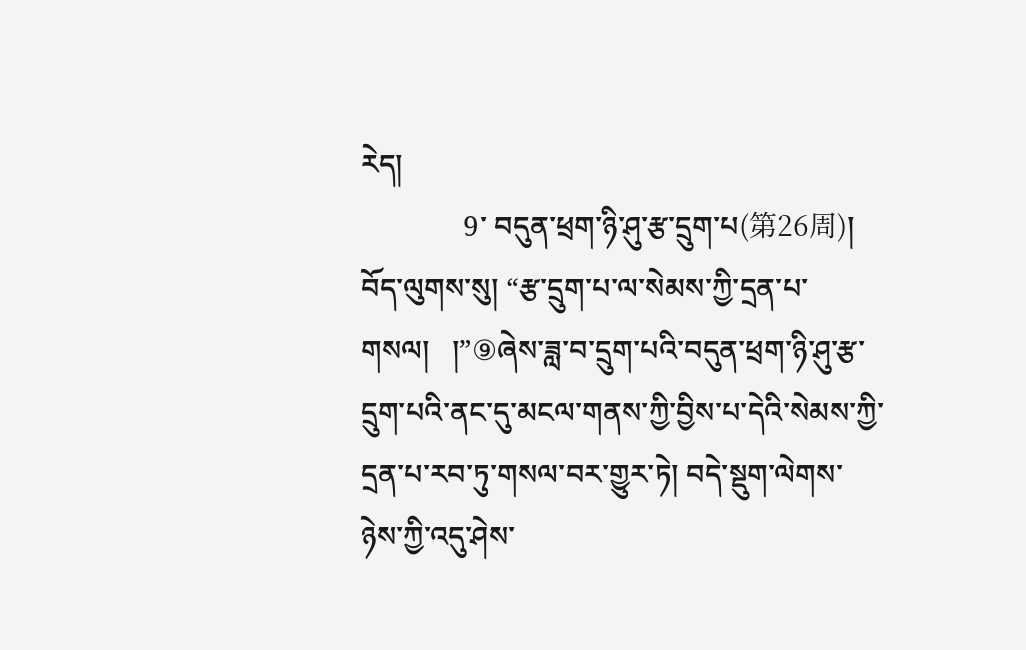རེད།
              9་ བདུན་ཕྲག་ཉི་ཤུ་རྩ་དྲུག་པ(第26周)། བོད་ལུགས་སུ། “རྩ་དྲུག་པ་ལ་སེམས་ཀྱི་དྲན་པ་གསལ།   །”⑨ཞེས་ཟླ་བ་དྲུག་པའི་བདུན་ཕྲག་ཉི་ཤུ་རྩ་དྲུག་པའི་ནང་དུ་མངལ་གནས་ཀྱི་བྱིས་པ་དེའི་སེམས་ཀྱི་དྲན་པ་རབ་ཏུ་གསལ་བར་གྱུར་ཏེ། བདེ་སྡུག་ལེགས་ཉེས་ཀྱི་འདུ་ཤེས་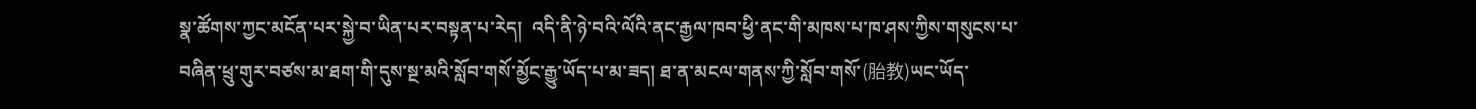སྣ་ཚོགས་ཀྱང་མངོན་པར་སྐྱེ་བ་ཡིན་པར་བསྟན་པ་རེད།  འདི་ནི་ཉེ་བའི་ལོའི་ནང་རྒྱལ་ཁབ་ཕྱི་ནང་གི་མཁས་པ་ཁ་ཤས་ཀྱིས་གསུངས་པ་བཞིན་ཕྲུ་གུར་བཙས་མ་ཐག་གི་དུས་སྔ་མའི་སློབ་གསོ་མྱོང་རྒྱུ་ཡོད་པ་མ་ཟད། ཐ་ན་མངལ་གནས་ཀྱི་སློབ་གསོ་(胎教)ཡང་ཡོད་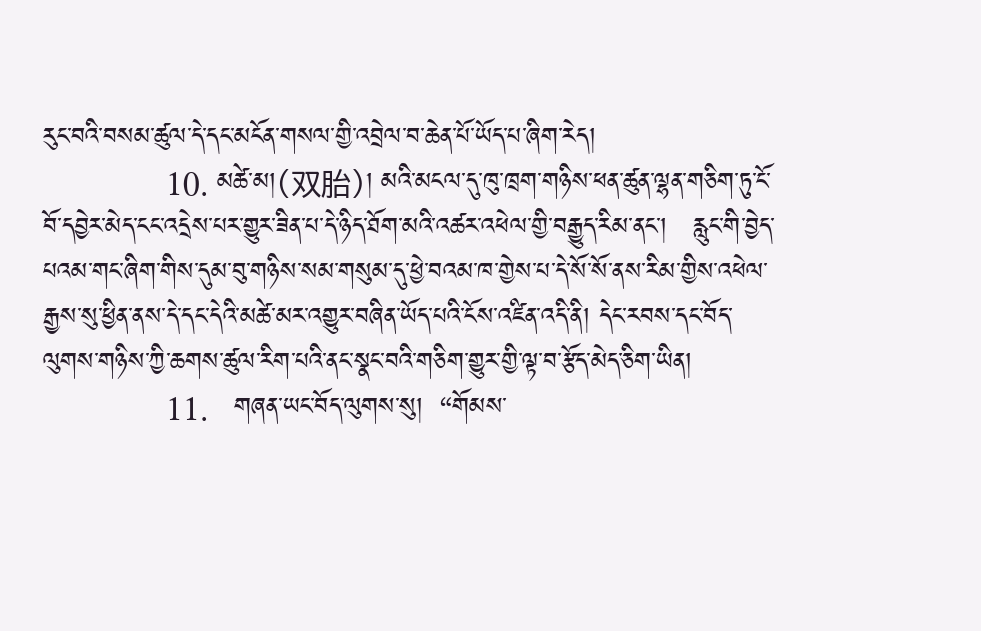རུང་བའི་བསམ་ཚུལ་དེ་དང་མངོན་གསལ་གྱི་འབྲེལ་བ་ཆེན་པོ་ཡོད་པ་ཞིག་རེད།
              10. མཚེ་མ།(双胎)། མའི་མངལ་དུ་ཁུ་ཁྲག་གཉིས་ཕན་ཚུན་ལྷན་གཅིག་ཏུ་ངོ་བོ་དབྱེར་མེད་ངང་འདྲེས་པར་གྱུར་ཟིན་པ་དེ་ཉིད་ཐོག་མའི་འཚར་འཕེལ་གྱི་བརྒྱུད་རིམ་ནང་།   རླུང་གི་བྱེད་པའམ་གང་ཞིག་གིས་དུམ་བུ་གཉིས་སམ་གསུམ་དུ་ཕྱེ་བའམ་ཁ་གྱེས་པ་དེ་སོ་སོ་ནས་རིམ་གྱིས་འཕེལ་རྒྱས་སུ་ཕྱིན་ནས་དེ་དང་དེའི་མཚེ་མར་འགྱུར་བཞིན་ཡོད་པའི་ངོས་འཛིན་འདི་ནི། དེང་རབས་དང་བོད་ལུགས་གཉིས་ཀྱི་ཆགས་ཚུལ་རིག་པའི་ནང་སྣང་བའི་གཅིག་གྱུར་གྱི་ལྟ་བ་རྩོད་མེད་ཅིག་ཡིན།
              11.   གཞན་ཡང་བོད་ལུགས་སུ།  “གོམས་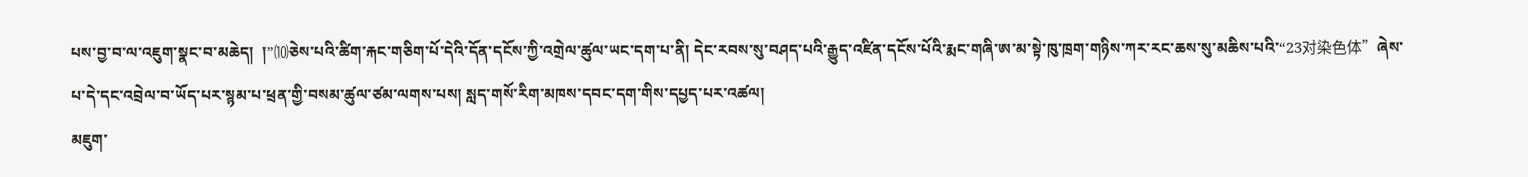པས་བྱ་བ་ལ་འཇུག་སྣང་བ་མཆེད།  །”⑽ཅེས་པའི་ཚིག་རྐང་གཅིག་པོ་དེའི་དོན་དངོས་ཀྱི་འགྲེལ་ཚུལ་ཡང་དག་པ་ནི། དེང་རབས་སུ་བཤད་པའི་རྒྱུད་འཛིན་དངོས་པོའི་རྨང་གཞི་ཨ་མ་སྟེ་ཁུ་ཁྲག་གཉིས་ཀར་རང་ཆས་སུ་མཆིས་པའི་“23对染色体”ཞེས་པ་དེ་དང་འབྲེལ་བ་ཡོད་པར་སྙམ་པ་ཕྲན་གྱི་བསམ་ཚུལ་ཙམ་ལགས་པས། སླད་གསོ་རིག་མཁས་དབང་དག་གིས་དཔྱད་པར་འཚལ།
མཇུག་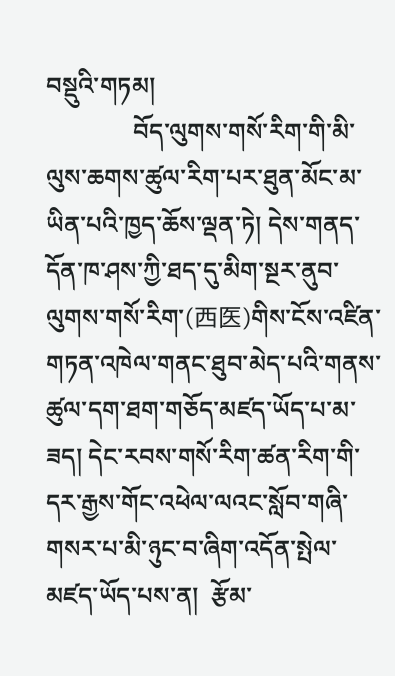བསྡུའི་གཏམ།
              བོད་ལུགས་གསོ་རིག་གི་མི་ལུས་ཆགས་ཚུལ་རིག་པར་ཐུན་མོང་མ་ཡིན་པའི་ཁྱད་ཆོས་ལྡན་ཏེ། དེས་གནད་དོན་ཁ་ཤས་ཀྱི་ཐད་དུ་མིག་སྔར་ནུབ་ལུགས་གསོ་རིག་(西医)གིས་ངོས་འཛིན་གཏན་འཁེལ་གནང་ཐུབ་མེད་པའི་གནས་ཚུལ་དག་ཐག་གཅོད་མཛད་ཡོད་པ་མ་ཟད། དེང་རབས་གསོ་རིག་ཚན་རིག་གི་དར་རྒྱས་གོང་འཕེལ་ལའང་སློབ་གཞི་གསར་པ་མི་ཉུང་བ་ཞིག་འདོན་སྤེལ་མཛད་ཡོད་པས་ན།  རྩོམ་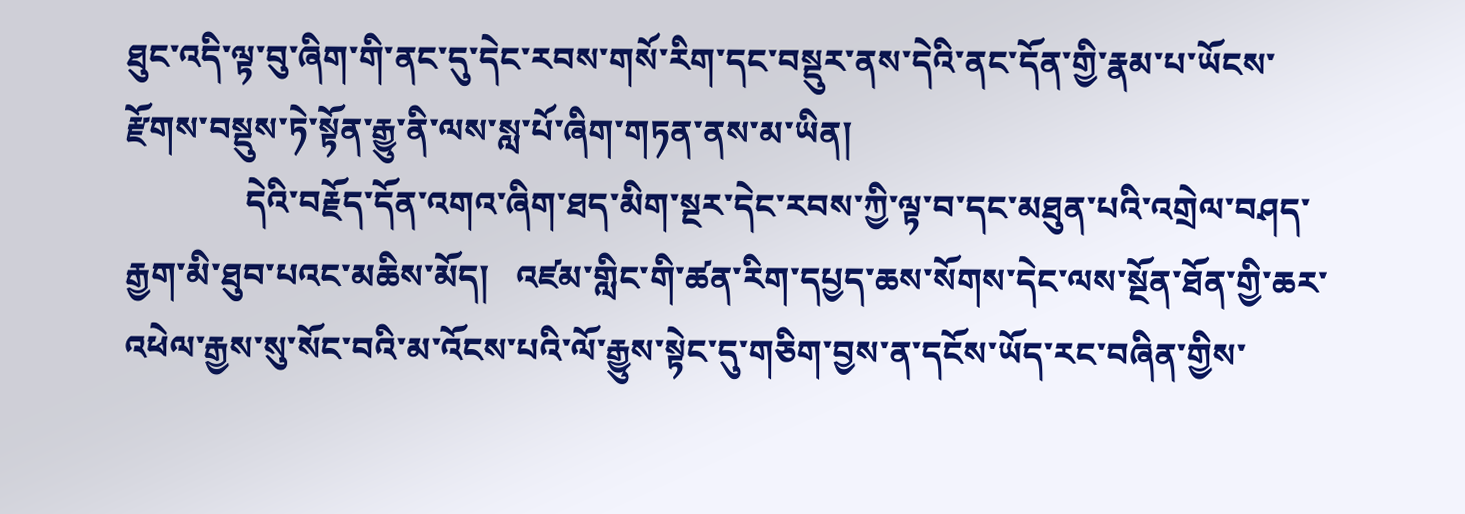ཐུང་འདི་ལྟ་བུ་ཞིག་གི་ནང་དུ་དེང་རབས་གསོ་རིག་དང་བསྡུར་ནས་དེའི་ནང་དོན་གྱི་རྣམ་པ་ཡོངས་རྫོགས་བསྡུས་ཏེ་སྟོན་རྒྱུ་ནི་ལས་སླ་པོ་ཞིག་གཏན་ནས་མ་ཡིན།
              དེའི་བརྗོད་དོན་འགའ་ཞིག་ཐད་མིག་སྔར་དེང་རབས་ཀྱི་ལྟ་བ་དང་མཐུན་པའི་འགྲེལ་བཤད་རྒྱག་མི་ཐུབ་པའང་མཆིས་མོད།   འཛམ་གླིང་གི་ཚན་རིག་དཔྱད་ཆས་སོགས་དེང་ལས་སྔོན་ཐོན་གྱི་ཆར་འཕེལ་རྒྱས་སུ་སོང་བའི་མ་འོངས་པའི་ལོ་རྒྱུས་སྟེང་དུ་གཅིག་བྱས་ན་དངོས་ཡོད་རང་བཞིན་གྱིས་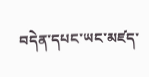བདེན་དཔང་ཡང་མཛད་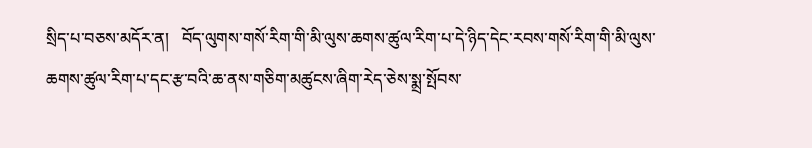སྲིད་པ་བཅས་མདོར་ན།   བོད་ལུགས་གསོ་རིག་གི་མི་ལུས་ཆགས་ཚུལ་རིག་པ་དེ་ཉིད་དེང་རབས་གསོ་རིག་གི་མི་ལུས་ཆགས་ཚུལ་རིག་པ་དང་རྩ་བའི་ཆ་ནས་གཅིག་མཚུངས་ཞིག་རེད་ཅེས་སྨྲ་སྤོབས་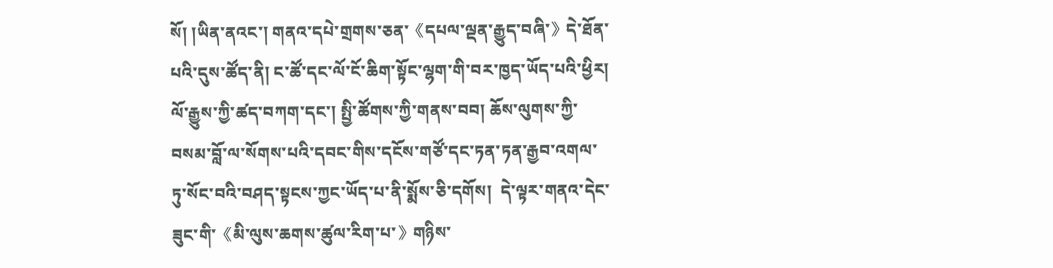སོ། །ཡིན་ནའང་། གནའ་དཔེ་གྲགས་ཅན་《དཔལ་ལྡན་རྒྱུད་བཞི་》དེ་ཐོན་པའི་དུས་ཚོད་ནི། ང་ཚོ་དང་ལོ་ངོ་ཆིག་སྟོང་ལྷག་གི་བར་ཁྱད་ཡོད་པའི་ཕྱིར། ལོ་རྒྱུས་ཀྱི་ཚད་བཀག་དང་། སྤྱི་ཚོགས་ཀྱི་གནས་བབ། ཆོས་ལུགས་ཀྱི་བསམ་བློ་ལ་སོགས་པའི་དབང་གིས་དངོས་གཙོ་དང་ཏན་ཏན་རྒྱབ་འགལ་ཏུ་སོང་བའི་བཤད་སྟངས་ཀྱང་ཡོད་པ་ནི་སྨོས་ཅི་དགོས།  དེ་ལྟར་གནའ་དེང་ཟུང་གི་《མི་ལུས་ཆགས་ཚུལ་རིག་པ་》གཉིས་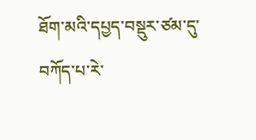ཐོག་མའི་དཔྱད་བསྡུར་ཙམ་དུ་བཀོད་པ་རེ་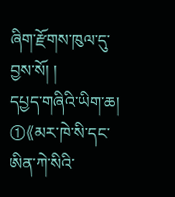ཞིག་རྫོགས་ཁུལ་དུ་བྱས་སོ། །
དཔྱད་གཞིའི་ཡིག་ཆ།
①《མར་ཁེ་སི་དང་ཨིན་ཀེ་སིའི་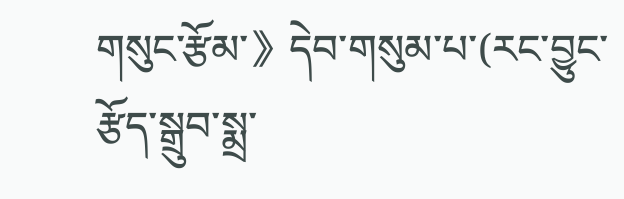གསུང་རྩོམ་》དེབ་གསུམ་པ་(རང་བྱུང་རྩོད་སྒྲུབ་སྨྲ་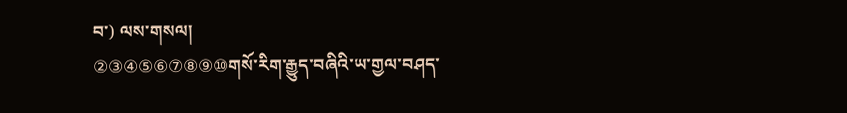བ་) ལས་གསལ།
②③④⑤⑥⑦⑧⑨⑩གསོ་རིག་རྒྱུད་བཞིའི་ཡ་གྱལ་བཤད་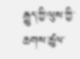རྒྱུད་ཀྱི་ལུས་ཀྱི་ཆགས་ཚུལ་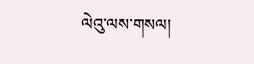ལེའུ་ལས་གསལ།